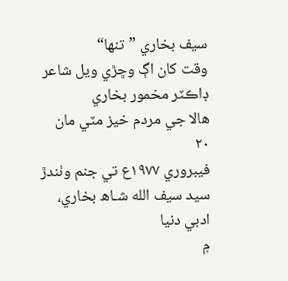سيف بخاري ”تنها“
وقت کان اڳ وڇڙي ويل شاعر
ڊاڪٽر مخمور بخاري
هالا جي مردم خيز مٽي مان ۲۰
فيبروري ۱۹۷۷ع تي جنم وٺندڙ سيد سيف الله شـاھ بخاري، ادبي دنيا
۾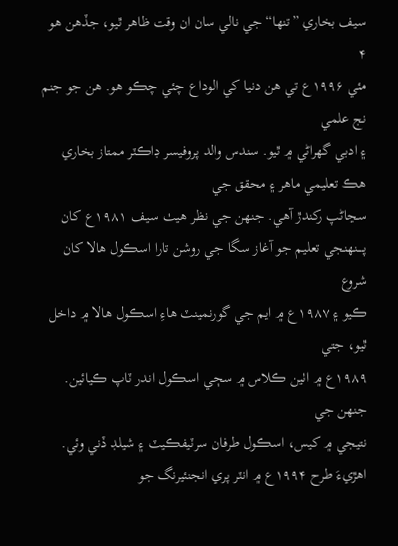سيف بخاري ”تنها“ جي نالي سان ان وقت ظاهر ٿيو، جڏهن هو ۴
مئي ۱۹۹۶ع تي هن دنيا کي الوداع چئي چڪو هو. هن جو جنم نج علمي
۽ ادبي گهراڻي ۾ ٿيو. سندس والد پروفيسر ڊاڪٽر ممتاز بخاري هڪ تعليمي ماهر ۽ محقق جي
سڃاڻپ رکندڙ آهي. جنهن جي نظر هيٺ سيـف ۱۹۸۱ع کان پــــنهنجي تعليم جو آغاز سگا جي روشن تارا اسڪول هالا کان شروع
ڪيو ۽ ۱۹۸۷ع ۾ ايم جي گورنمينٽ هاءِ اسڪول هالا ۾ داخل ٿيو، جتي
۱۹۸۹ع ۾ اٺين ڪلاس ۾ سڄي اسڪول اندر ٽاپ ڪيائين. جنهن جي
نتيجي ۾ کيس، اسڪول طرفان سرٽيفڪيٽ ۽ شيلڊ ڏني وئي. اهڙيءَ طرح ۱۹۹۴ع ۾ انٽر پري انجنئيرنگ جو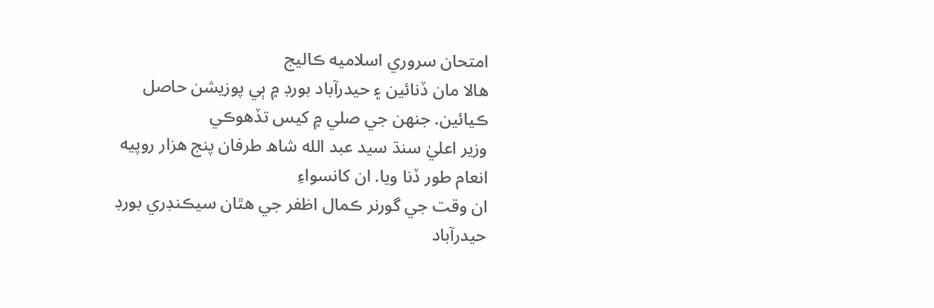امتحان سروري اسلاميه ڪاليج
هالا مان ڏنائين ۽ حيدرآباد بورڊ ۾ ٻي پوزيشن حاصل ڪيائين. جنهن جي صلي ۾ کيس تڏهوڪي
وزير اعليٰ سنڌ سيد عبد الله شاھ طرفان پنج هزار روپيه انعام طور ڏنا ويا. ان کانسواءِ
ان وقت جي گورنر ڪمال اظفر جي هٿان سيڪنڊري بورڊ حيدرآباد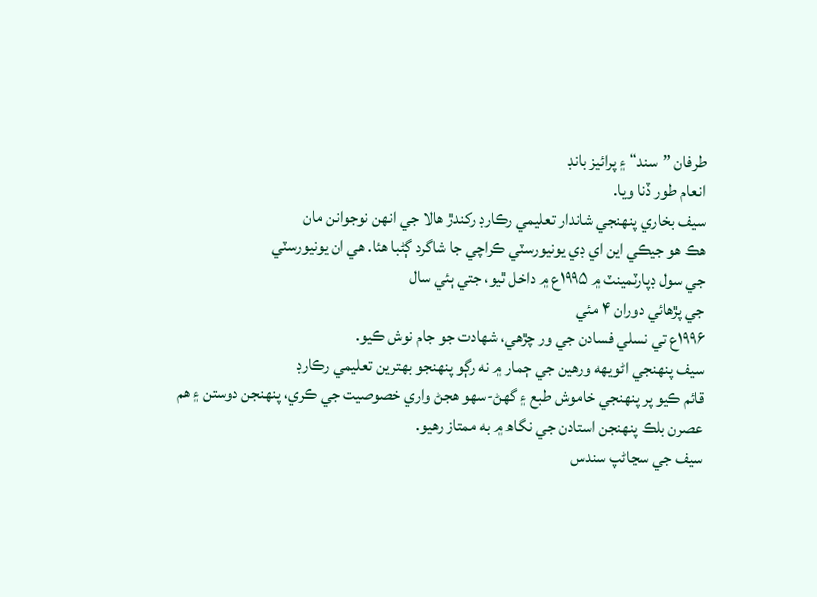طرفان ”سند“ ۽ پرائيز بانڊ
انعام طور ڏنا ويا.
سيف بخاري پنهنجي شاندار تعليمي رڪارڊ رکندڙ هالا جي انهن نوجوانن مان
هڪ هو جيڪي اين اي ڊي يونيورسٽي ڪراچي جا شاگرد ڳڻبا هئا. هي ان يونيورسٽي
جي سول ڊپارٽمينٽ ۾ ۱۹۹۵ع ۾ داخل ٿيو، جتي ٻئي سال
جي پڙهائي دوران ۴ مئي
۱۹۹۶ع تي نسلي فسادن جي ور چڙهي، شهادت جو جام نوش ڪيو.
سيف پنهنجي اڻويهه ورهين جي ڄمار ۾ نه رڳو پنهنجو بهترين تعليمي رڪارڊ
قائم ڪيو پر پنهنجي خاموش طبع ۽ گهڻ-سهو هجڻ واري خصوصيت جي ڪري، پنهنجن دوستن ۽ هم
عصرن بلڪ پنهنجن استادن جي نگاھ ۾ به ممتاز رهيو.
سيف جي سڃاڻپ سندس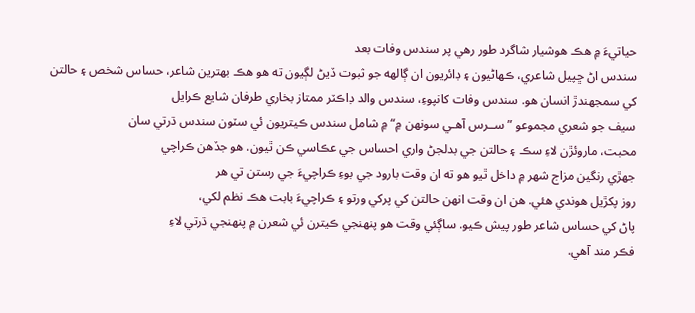حياتيءَ ۾ هڪ هوشيار شاگرد طور رهي پر سندس وفات بعد
سندس اڻ ڇپيل شاعري، ڪهاڻيون ۽ ڊائريون ان ڳالهه جو ثبوت ڏيڻ لڳيون ته هو هڪ بهترين شاعر، حساس شخص ۽ حالتن
کي سمجهندڙ انسان هو. سندس وفات کانپوءِ، سندس والد ڊاڪٽر ممتاز بخاري طرفان شايع ڪرايل
سيف جو شعري مجموعو ”ســرس آهـي سونهن ۾“ ۾ شامل سندس ڪيتريون ئي سٽون سندس ڌرتي سان
محبت، ماروئڙن لاءِ سڪ ۽ حالتن جي بدلجڻ واري احساس جي عڪاسي ڪن ٿيون. هو جڏهن ڪراچي
جهڙي رنگين مزاج شهر ۾ داخل ٿيو هو ته ان وقت بارود جي بوءِ ڪراچيءَ جي رستن تي هر
روز پکڙيل هوندي هئي. هن ان وقت انهن حالتن کي پرکي ورتو ۽ ڪراچيءَ بابت هڪ نظم لکي،
پاڻ کي حساس شاعر طور پيش ڪيو. ساڳئي وقت هو پنهنجي ڪيترن ئي شعرن ۾ پنهنجي ڌرتي لاءِ
فڪر مند آهي.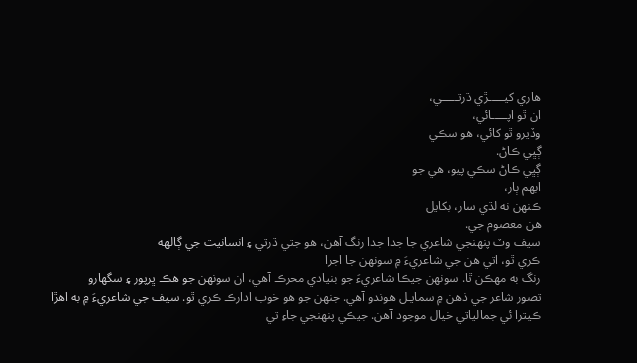هاري کيـــــڙي ڌرتـــــي،
ان ٿو اپـــــائي،
وڏيرو ٿو کائي، هو سڪي
ڳڀي ڪاڻ.
ڳڀي ڪاڻ سڪي پيو، هي جو
ابهم ٻار،
ڪنهن نه لڌي سار، بکايل
هن معصوم جي.
سيف وٽ پنهنجي شاعري جا جدا جدا رنگ آهن، هو جتي ڌرتي ۽ انسانيت جي ڳالهه
ڪري ٿو، اتي هن جي شاعريءَ ۾ سونهن جا اجرا
رنگ به مهڪن ٿا. سونهن جيڪا شاعريءَ جو بنيادي محرڪ آهي، ان سونهن جو هڪ ڀرپور ۽ سگهارو
تصور شاعر جي ذهن ۾ سمايـل هوندو آهي. جنهن جو هو خوب ادارڪ ڪري ٿو. سيف جي شاعريءَ ۾ به اهڙا ڪيترا ئي جمالياتي خيال موجود آهن. جيڪي پنهنجي جاءِ تي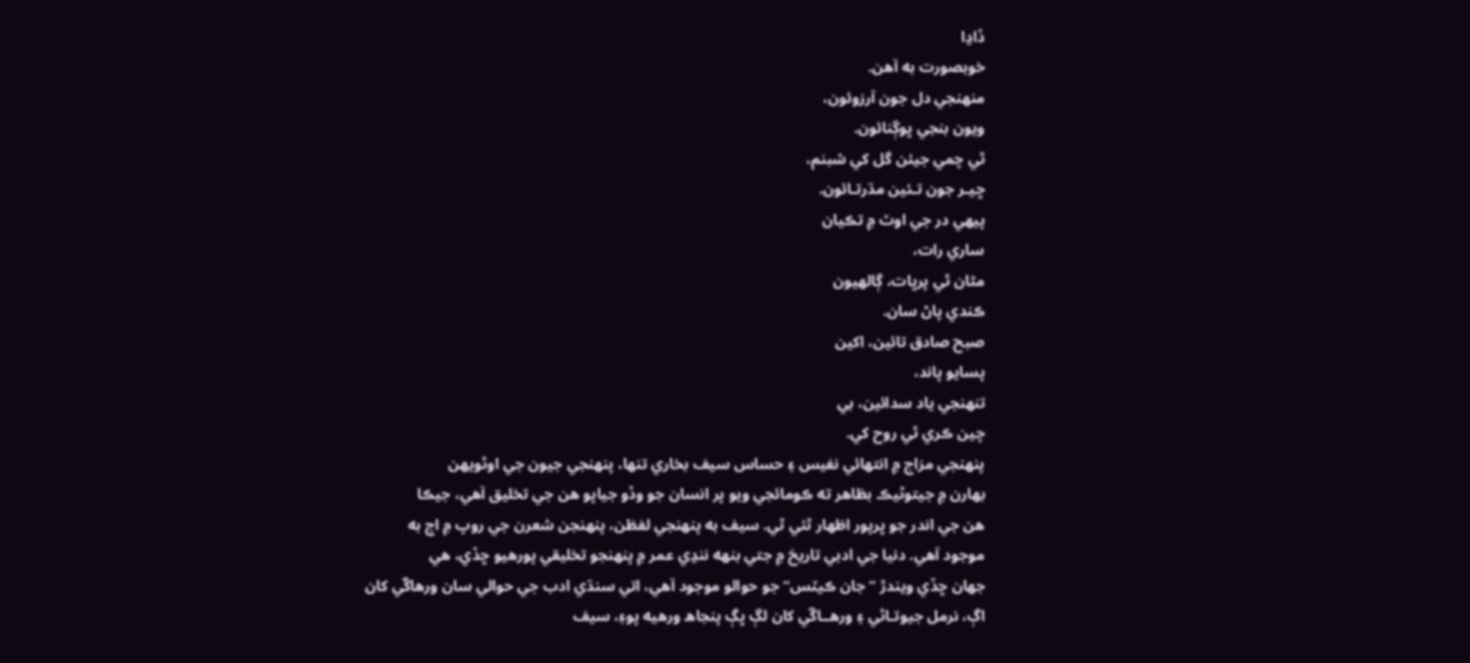ڏاڍا
خوبصورت به آهن.
منهنجي دل جون آرزوئون،
ويون بنجي ڀوڳنائون.
ٿي چمي جيئن گل کي شبنم،
ڇيـر جون تـئين مڌرتـائون.
پيهي در جي اوٽ ۾ تڪيان
ساري رات،
مٿان ٿي پرڀات، ڳالهيون
ڪندي پاڻ سان.
صبح صادق تائين، اکين
پسايو پاند،
تنهنجي ياد سدائين، بي
چين ڪري ٿي روح کي.
پنهنجي مزاج ۾ انتهائي نفيس ۽ حساس سيف بخاري تنها، پنهنجي جيون جي اوڻويهن
بهارن ۾ جيتوڻيڪ بظاهر ته ڪومائجي ويو پر انسان جو وڏو جياپو هن جي تخليق آهي، جيڪا
هن جي اندر جو ڀرپور اظهار ٿئي ٿي. سيف به پنهنجي لفظن، پنهنجن شعرن جي روپ ۾ اڄ به
موجود آهي. دنيا جي ادبي تاريخ ۾ جتي بنهه ننڍي عمر ۾ پنهنجو تخليقي پورهيو ڇڏي، هي
جهان ڇڏي ويندڙ ”جان ڪيٽس“ جو حوالو موجود آهي، اتي سنڌي ادب جي حوالي سان ورهاڱي کان
اڳ، نرمل جيوتـاڻي ۽ ورهــاڱي کان لڳ ڀڳ پنجاھ ورهيه پوءِ، سيف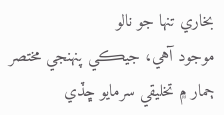بخاري تنها جو نالو
موجود آهي، جيڪي پنهنجي مختصر ڄمار ۾ تخليقي سرمايو ڇڏي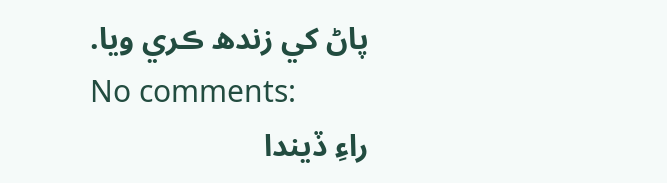پاڻ کي زندھ ڪري ويا.
No comments:
راءِ ڏيندا